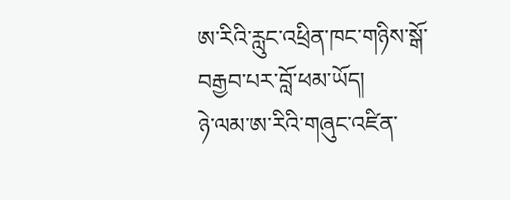ཨ་རིའི་རླུང་འཕྲིན་ཁང་གཉིས་སྒོ་བརྒྱབ་པར་བློ་ཕམ་ཡོད།
ཉེ་ལམ་ཨ་རིའི་གཞུང་འཛིན་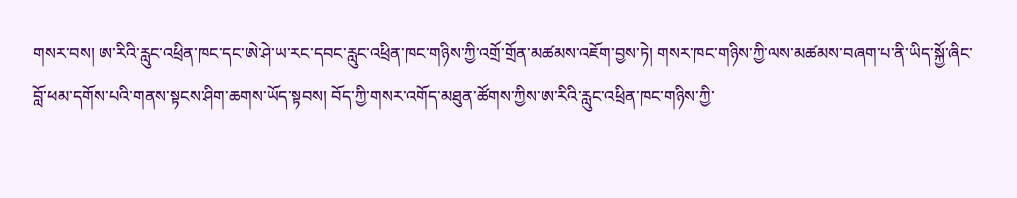གསར་བས། ཨ་རིའི་རླུང་འཕྲིན་ཁང་དང་ཨེ་ཤེ་ཡ་རང་དབང་རླུང་འཕྲིན་ཁང་གཉིས་ཀྱི་འགྲོ་གྲོན་མཚམས་འཇོག་བྱས་ཏེ། གསར་ཁང་གཉིས་ཀྱི་ལས་མཚམས་བཞག་པ་ནི་ཡིད་སྐྱོ་ཞིང་བློ་ཕམ་དགོས་པའི་གནས་སྟངས་ཤིག་ཆགས་ཡོད་སྟབས། བོད་ཀྱི་གསར་འགོད་མཐུན་ཚོགས་ཀྱིས་ཨ་རིའི་རླུང་འཕྲིན་ཁང་གཉིས་ཀྱི་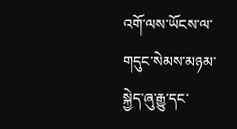འགོ་ལས་ཡོངས་ལ་གདུང་སེམས་མཉམ་སྐྱེད་ཞུ་རྒྱུ་དང་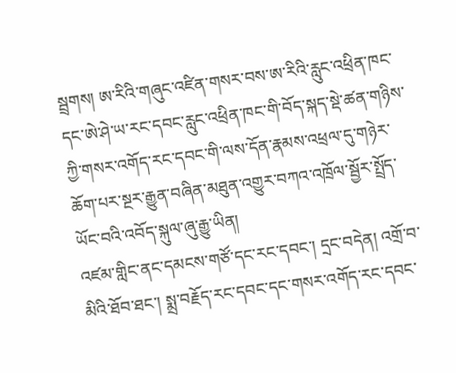སྦྲགས། ཨ་རིའི་གཞུང་འཛིན་གསར་བས་ཨ་རིའི་རླུང་འཕྲིན་ཁང་དང་ཨེ་ཤེ་ཡ་རང་དབང་རླུང་འཕྲིན་ཁང་གི་བོད་སྐད་སྡེ་ཚན་གཉིས་ཀྱི་གསར་འགོད་རང་དབང་གི་ལས་དོན་རྣམས་འཕྲལ་དུ་གཉེར་ཆོག་པར་སྔར་རྒྱུན་བཞིན་མཐུན་འགྱུར་བཀའ་འཁྲོལ་སྦྱོར་སྤྲོད་ཡོང་བའི་འབོད་སྐུལ་ཞུ་རྒྱུ་ཡིན།
འཛམ་གླིང་ནང་དམངས་གཙོ་དང་རང་དབང་། དྲང་བདེན། འགྲོ་བ་མིའི་ཐོབ་ཐང་། སྨྲ་བརྗོད་རང་དབང་དང་གསར་འགོད་རང་དབང་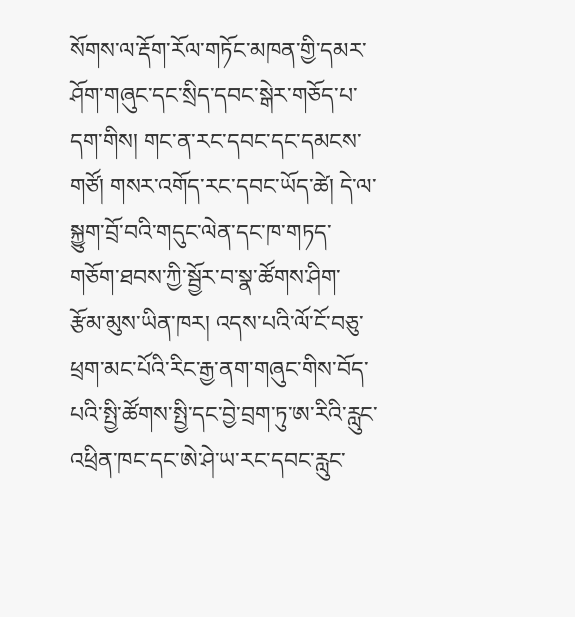སོགས་ལ་རྡོག་རོལ་གཏོང་མཁན་གྱི་དམར་ཤོག་གཞུང་དང་སྲིད་དབང་སྒེར་གཅོད་པ་དག་གིས། གང་ན་རང་དབང་དང་དམངས་གཙོ། གསར་འགོད་རང་དབང་ཡོད་ཚེ། དེ་ལ་སྐྱུག་བྲོ་བའི་གདུང་ལེན་དང་ཁ་གཏད་གཅོག་ཐབས་ཀྱི་སྦྱོར་བ་སྣ་ཚོགས་ཤིག་རྩོམ་མུས་ཡིན་ཁར། འདས་པའི་ལོ་ངོ་བཅུ་ཕྲག་མང་པོའི་རིང་རྒྱ་ནག་གཞུང་གིས་བོད་པའི་སྤྱི་ཚོགས་སྤྱི་དང་བྱེ་བྲག་ཏུ་ཨ་རིའི་རླུང་འཕྲིན་ཁང་དང་ཨེ་ཤེ་ཡ་རང་དབང་རླུང་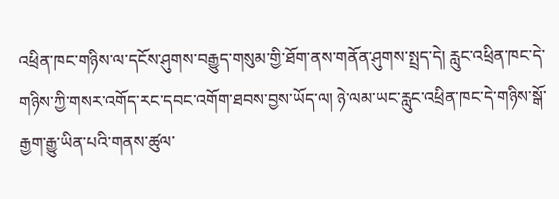འཕྲིན་ཁང་གཉིས་ལ་དངོས་ཤུགས་བརྒྱུད་གསུམ་གྱི་ཐོག་ནས་གནོན་ཤུགས་སྤྲད་དེ། རླུང་འཕྲིན་ཁང་དེ་གཉིས་ཀྱི་གསར་འགོད་རང་དབང་འགོག་ཐབས་བྱས་ཡོད་ལ། ཉེ་ལམ་ཡང་རླུང་འཕྲིན་ཁང་དེ་གཉིས་སྒོ་རྒྱག་རྒྱུ་ཡིན་པའི་གནས་ཚུལ་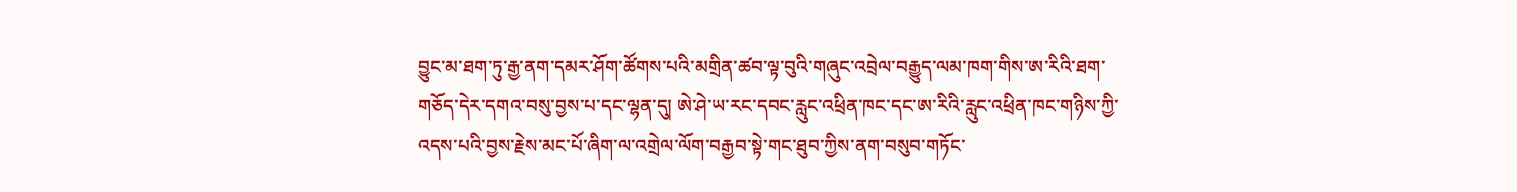བྱུང་མ་ཐག་ཏུ་རྒྱ་ནག་དམར་ཤོག་ཚོགས་པའི་མགྲིན་ཚབ་ལྟ་བུའི་གཞུང་འབྲེལ་བརྒྱུད་ལམ་ཁག་གིས་ཨ་རིའི་ཐག་གཅོད་དེར་དགའ་བསུ་བྱས་པ་དང་ལྷན་དུ། ཨེ་ཤེ་ཡ་རང་དབང་རླུང་འཕྲིན་ཁང་དང་ཨ་རིའི་རླུང་འཕྲིན་ཁང་གཉིས་ཀྱི་འདས་པའི་བྱས་རྗེས་མང་པོ་ཞིག་ལ་འགྲེལ་ལོག་བརྒྱབ་སྟེ་གང་ཐུབ་ཀྱིས་ནག་བསུབ་གཏོང་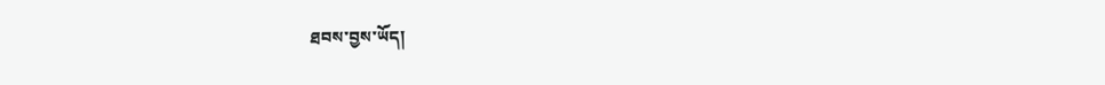ཐབས་བྱས་ཡོད།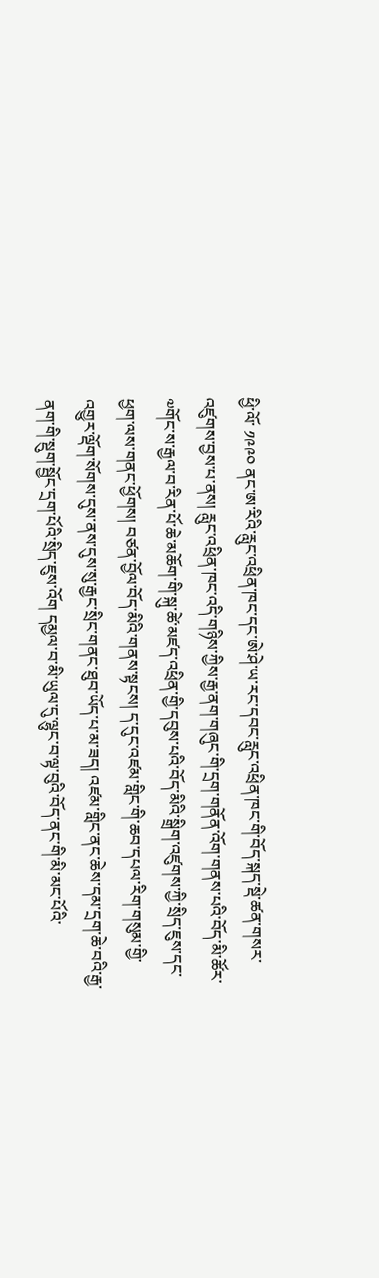ཕྱི་ལོ་ ༡༩༩༠ ནང་ཨ་རིའི་རླུང་འཕྲིན་ཁང་དང་ཨེ་ཤེ་ཡ་རང་དབང་རླུང་འཕྲིན་ཁང་གི་བོད་སྐད་སྡེ་ཚན་གསར་འཛུགས་བྱས་པ་ནས། རླུང་འཕྲིན་ཁང་འདི་གཉིས་ཀྱིས་རྒྱ་ནག་གཞུང་གི་དྲག་གནོན་འོག་གནས་པའི་བོད་མི་ཚོར་༧གོང་ས་རྒྱལ་བ་རིན་པོ་ཆེ་མཆོག་གི་སྐུ་ཚེ་མཛད་འཕྲིན་གྱི་དབུས་པའི་བོད་མིའི་སྒྲིག་འཛུགས་ཀྱི་སྲིད་ཇུས་དང་ཕྱག་ལས་གནང་ཕྱོགས། བཙན་བྱོལ་བོད་མིའི་གནས་སྟངས། ད་དུང་འཛམ་གླིང་གི་ཆབ་དཔལ་རིག་གསུམ་གྱི་འགྱུར་ལྡོག་སོགས་དུས་ནས་དུས་སུ་རྒྱང་སྲིང་གནང་ཐུབ་ཡོད་པ་མ་ཟད། འཛམ་གླིང་ནང་ཆེས་དམ་དྲག་ཆེ་བའི་རྒྱ་ནག་གི་སྡུག་སྦྱོང་དྲག་པོའི་སྲིད་ཇུས་འོག དམྱལ་བ་མི་ཡུལ་དུ་ལྷུང་བ་ལྟ་བུའི་བོད་ནང་གི་མི་མང་པོའི་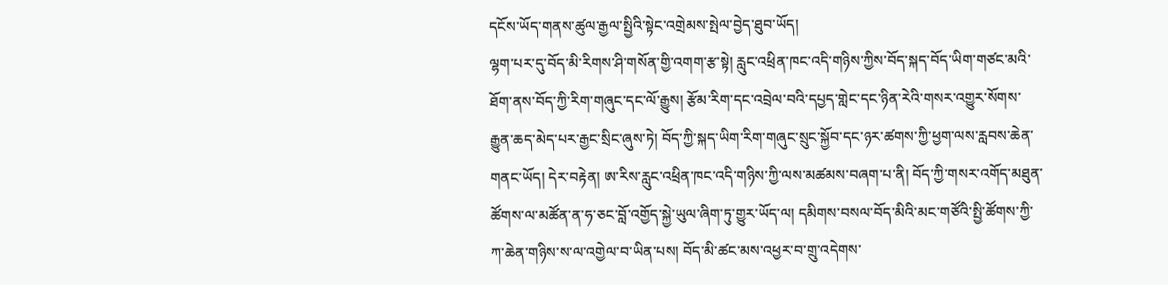དངོས་ཡོད་གནས་ཚུལ་རྒྱལ་སྤྱིའི་སྟེང་འགྲེམས་སྤེལ་བྱེད་ཐུབ་ཡོད།
ལྷག་པར་དུ་བོད་མི་རིགས་ཤི་གསོན་གྱི་འགག་རྩ་སྟེ། རླུང་འཕྲིན་ཁང་འདི་གཉིས་ཀྱིས་བོད་སྐད་བོད་ཡིག་གཙང་མའི་ཐོག་ནས་བོད་ཀྱི་རིག་གཞུང་དང་ལོ་རྒྱུས། རྩོམ་རིག་དང་འབྲེལ་བའི་དཔྱད་གླེང་དང་ཉིན་རེའི་གསར་འགྱུར་སོགས་རྒྱུན་ཆད་མེད་པར་རྒྱང་སྲིང་ཞུས་ཏེ། བོད་ཀྱི་སྐད་ཡིག་རིག་གཞུང་སྲུང་སྐྱོབ་དང་ཉར་ཚགས་ཀྱི་ཕྱག་ལས་རླབས་ཆེན་གནང་ཡོད། དེར་བརྟེན། ཨ་རིས་རླུང་འཕྲིན་ཁང་འདི་གཉིས་ཀྱི་ལས་མཚམས་བཞག་པ་ནི། བོད་ཀྱི་གསར་འགོད་མཐུན་ཚོགས་ལ་མཚོན་ན་ཧ་ཅང་བློ་འགྱོད་སྐྱེ་ཡུལ་ཞིག་ཏུ་གྱུར་ཡོད་ལ། དམིགས་བསལ་བོད་མིའི་མང་གཙོའི་སྤྱི་ཚོགས་ཀྱི་ཀ་ཆེན་གཉིས་ས་ལ་འགྱེལ་བ་ཡིན་པས། བོད་མི་ཚང་མས་འཕྱར་བ་གྲུ་འདེགས་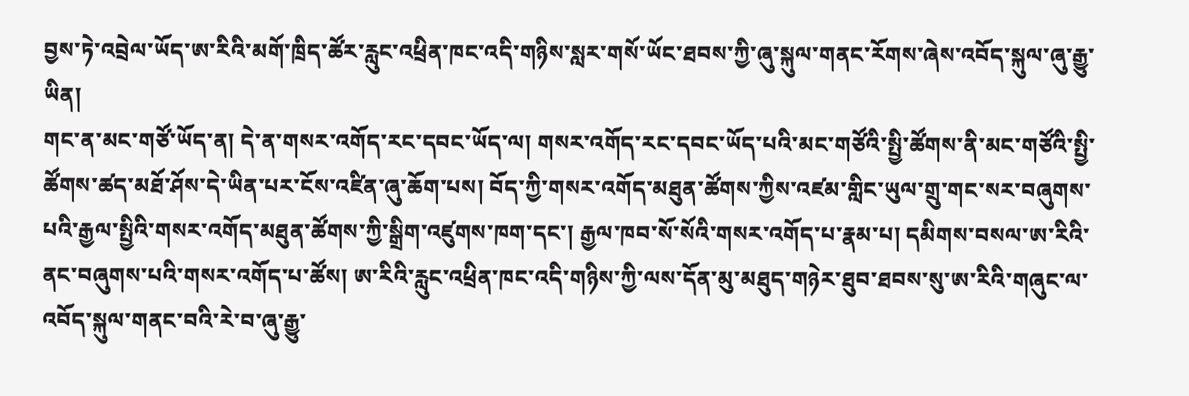བྱས་ཏེ་འབྲེལ་ཡོད་ཨ་རིའི་མགོ་ཁྲིད་ཚོར་རླུང་འཕྲིན་ཁང་འདི་གཉིས་སླར་གསོ་ཡོང་ཐབས་ཀྱི་ཞུ་སྐུལ་གནང་རོགས་ཞེས་འབོད་སྐུལ་ཞུ་རྒྱུ་ཡིན།
གང་ན་མང་གཙོ་ཡོད་ན། དེ་ན་གསར་འགོད་རང་དབང་ཡོད་ལ། གསར་འགོད་རང་དབང་ཡོད་པའི་མང་གཙོའི་སྤྱི་ཚོགས་ནི་མང་གཙོའི་སྤྱི་ཚོགས་ཚད་མཐོ་ཤོས་དེ་ཡིན་པར་ངོས་འཛིན་ཞུ་ཆོག་པས། བོད་ཀྱི་གསར་འགོད་མཐུན་ཚོགས་ཀྱིས་འཛམ་གླིང་ཡུལ་གྲུ་གང་སར་བཞུགས་པའི་རྒྱལ་སྤྱིའི་གསར་འགོད་མཐུན་ཚོགས་ཀྱི་སྒྲིག་འཛུགས་ཁག་དང་། རྒྱལ་ཁབ་སོ་སོའི་གསར་འགོད་པ་རྣམ་པ། དམིགས་བསལ་ཨ་རིའི་ནང་བཞུགས་པའི་གསར་འགོད་པ་ཚོས། ཨ་རིའི་རླུང་འཕྲིན་ཁང་འདི་གཉིས་ཀྱི་ལས་དོན་མུ་མཐུད་གཉེར་ཐུབ་ཐབས་སུ་ཨ་རིའི་གཞུང་ལ་འབོད་སྐུལ་གནང་བའི་རེ་བ་ཞུ་རྒྱུ་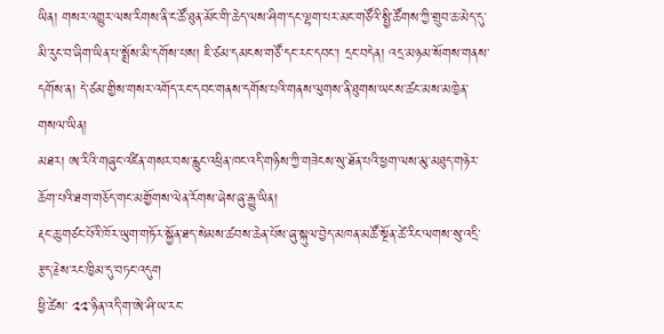ཡིན། གསར་འགྱུར་ལས་རིགས་ནི་ང་ཚོ་ཐུན་མོང་གི་ཆེད་ལས་ཤིག་དང་ལྷག་པར་མང་གཙོའི་སྤྱི་ཚོགས་ཀྱི་གྲུབ་ཆ་མེད་དུ་མི་རུང་བ་ཞིག་ཡིན་པ་སྨྲོས་མི་དགོས་པས། ཇི་ཙམ་དམངས་གཙོ་དང་རང་དབང་། དྲང་བདེན། འདྲ་མཉམ་སོགས་གནས་དགོས་ན། དེ་ཙམ་གྱིས་གསར་འགོད་རང་དབང་གནས་དགོས་པའི་གནས་ལུགས་ནི་ཐུགས་ཡངས་ཚང་མས་མཁྱེན་གསལ་ཡིན།
མཐར། ཨ་རིའི་གཞུང་འཛིན་གསར་བས་རླུང་འཕྲིན་ཁང་འདི་གཉིས་ཀྱི་གཟེངས་སུ་ཐོན་པའི་ཕྱག་ལས་མུ་མཐུད་གཉེར་ཆོག་པའི་ཐག་གཅོད་གང་མགྱོགས་ལེན་རོགས་ཞེས་ཞུ་རྒྱུ་ཡིན།
རྡང་ཆུ་གཙང་པོའི་ཁོར་ཡུག་གཏོར་སྐྱོན་ཐད་སེམས་ཚབས་ཆེན་པོས་ཞུ་སྐུལ་བྱེད་མཁན་མཚོ་སྔོན་ཚེ་རིང་ལགས་སུ་འདྲི་རྩད་རྗེས་རང་ཁྱིམ་དུ་བཏང་འདུག
ཕྱི་ཚེས་ ༢༢་ཉིན་འདི་ག་ཨེ་ཤི་ཡ་རང་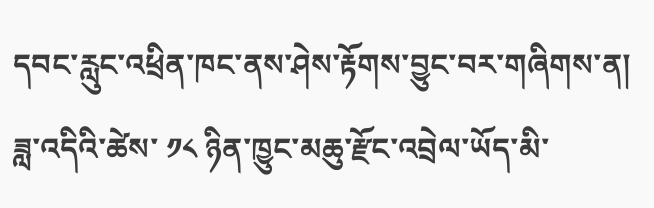དབང་རླུང་འཕྲིན་ཁང་ནས་ཤེས་རྟོགས་བྱུང་བར་གཞིགས་ན། ཟླ་འདིའི་ཚེས་ ༡༨ ཉིན་ཁྱུང་མཆུ་རྫོང་འབྲེལ་ཡོད་མི་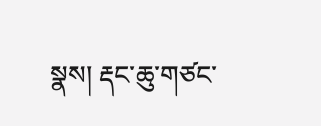སྣས། རྡང་ཆུ་གཙང་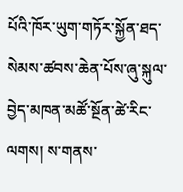པོའི་ཁོར་ཡུག་གཏོར་སྐྱོན་ཐད་སེམས་ཚབས་ཆེན་པོས་ཞུ་སྐུལ་བྱེད་མཁན་མཚོ་སྔོན་ཚེ་རིང་ལགས། ས་གནས་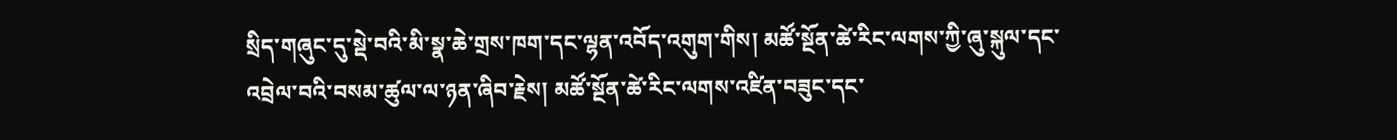སྲིད་གཞུང་དུ་སྡེ་བའི་མི་སྣ་ཆེ་གྲས་ཁག་དང་ལྷན་འབོད་འགུག་གིས། མཚོ་སྔོན་ཚེ་རིང་ལགས་ཀྱི་ཞུ་སྐུལ་དང་འབྲེལ་བའི་བསམ་ཚུལ་ལ་ཉན་ཞིབ་རྗེས། མཚོ་སྔོན་ཚེ་རིང་ལགས་འཛིན་བཟུང་དང་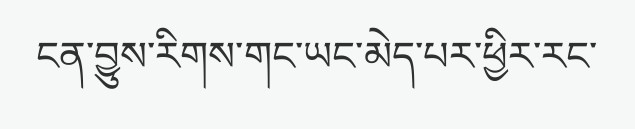ངན་བྱུས་རིགས་གང་ཡང་མེད་པར་ཕྱིར་རང་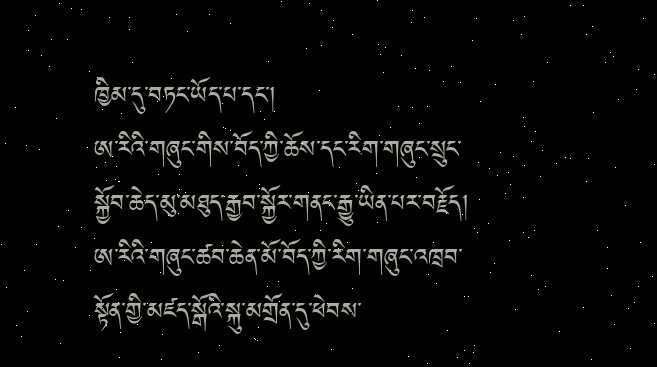ཁྱིམ་དུ་བཏང་ཡོད་པ་དང་།
ཨ་རིའི་གཞུང་གིས་བོད་ཀྱི་ཆོས་དང་རིག་གཞུང་སྲུང་སྐྱོབ་ཆེད་མུ་མཐུད་རྒྱབ་སྐྱོར་གནང་རྒྱུ་ཡིན་པར་བརྗོད།
ཨ་རིའི་གཞུང་ཚབ་ཆེན་མོ་བོད་ཀྱི་རིག་གཞུང་འཁྲབ་སྟོན་གྱི་མཛད་སྒོའི་སྐུ་མགྲོན་དུ་ཕེབས་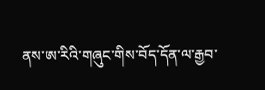ནས་ཨ་རིའི་གཞུང་གིས་བོད་དོན་ལ་རྒྱབ་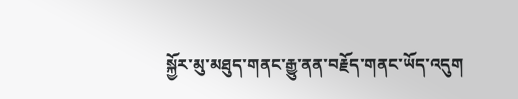སྐྱོར་མུ་མཐུད་གནང་རྒྱུ་ནན་བརྗོད་གནང་ཡོད་འདུག